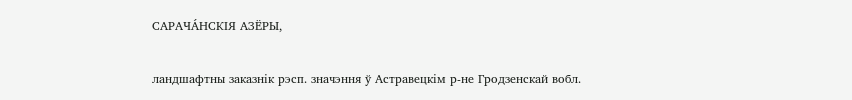САРАЧА́НСКІЯ АЗЁРЫ,

ландшафтны заказнік рэсп. значэння ў Астравецкім р-не Гродзенскай вобл.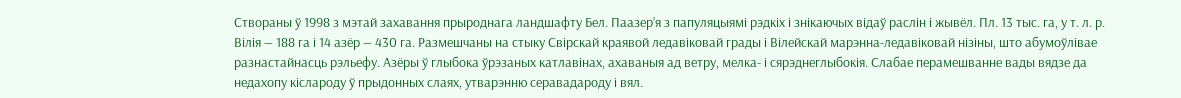Створаны ў 1998 з мэтай захавання прыроднага ландшафту Бел. Паазер’я з папуляцыямі рэдкіх і знікаючых відаў раслін і жывёл. Пл. 13 тыс. га, у т. л. р. Вілія — 188 га і 14 азёр — 430 га. Размешчаны на стыку Свірскай краявой ледавіковай грады і Вілейскай марэнна-ледавіковай нізіны, што абумоўлівае разнастайнасць рэльефу. Азёры ў глыбока ўрэзаных катлавінах, ахаваныя ад ветру, мелка- і сярэднеглыбокія. Слабае перамешванне вады вядзе да недахопу кіслароду ў прыдонных слаях, утварэнню серавадароду і вял.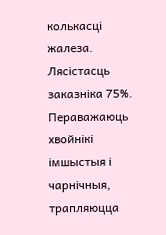колькасці жалеза. Лясістасць заказніка 75%. Пераважаюць хвойнікі імшыстыя і чарнічныя, трапляюцца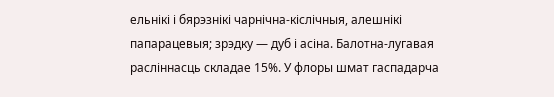ельнікі і бярэзнікі чарнічна-кіслічныя, алешнікі папарацевыя; зрэдку — дуб і асіна. Балотна-лугавая расліннасць складае 15%. У флоры шмат гаспадарча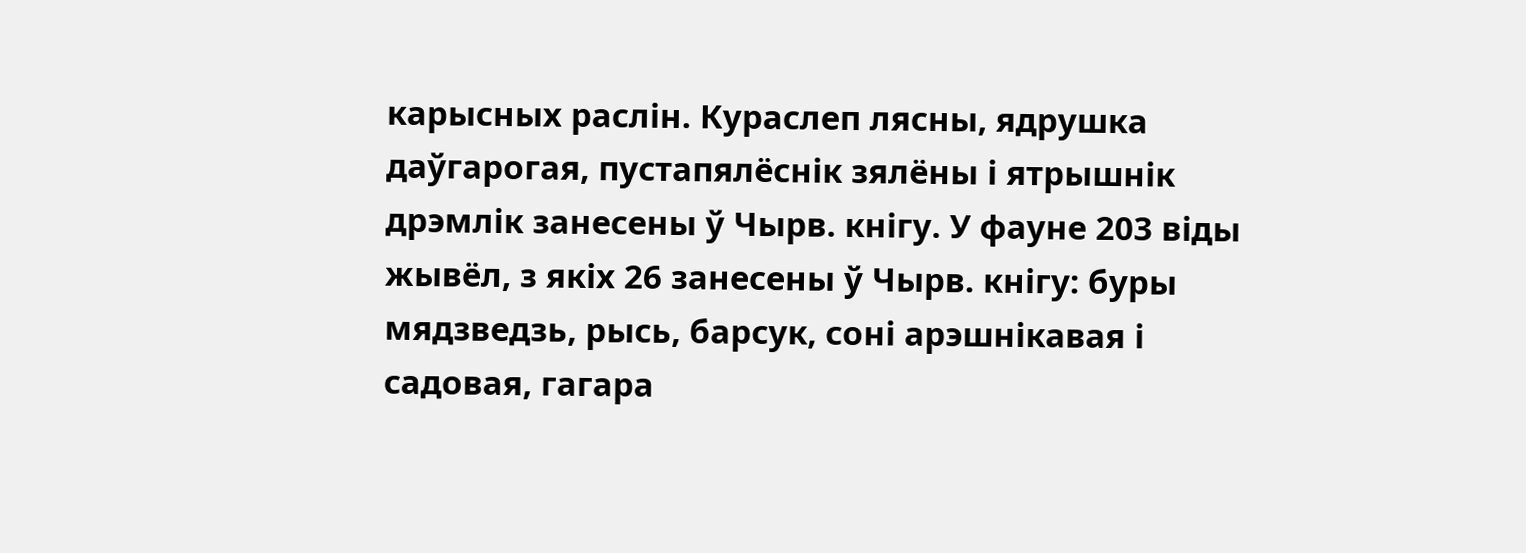карысных раслін. Кураслеп лясны, ядрушка даўгарогая, пустапялёснік зялёны і ятрышнік дрэмлік занесены ў Чырв. кнігу. У фауне 203 віды жывёл, з якіх 26 занесены ў Чырв. кнігу: буры мядзведзь, рысь, барсук, соні арэшнікавая і садовая, гагара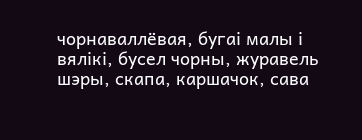чорнаваллёвая, бугаі малы і вялікі, бусел чорны, журавель шэры, скапа, каршачок, сава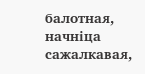балотная, начніца сажалкавая,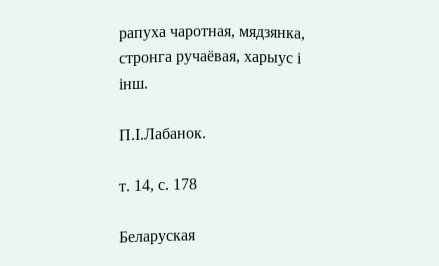рапуха чаротная, мядзянка, стронга ручаёвая, харыус і інш.

П.І.Лабанок.

т. 14, с. 178

Беларуская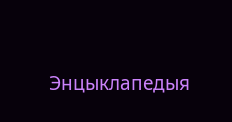Энцыклапедыя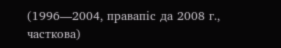(1996—2004, правапіс да 2008 г., часткова)